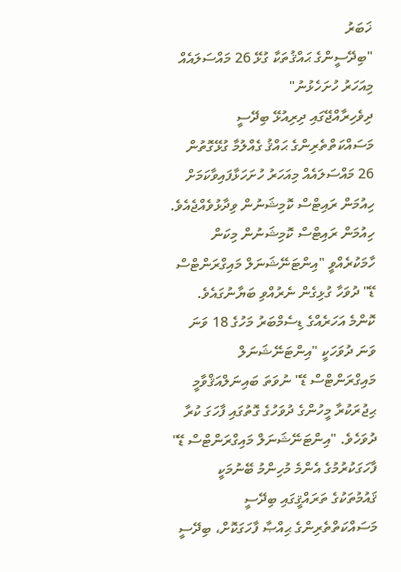ޚަބަރު
"ބިދޭސީންގެ ޙައްޤުތަކާ ގުޅޭ 26 މައްސަލައެއް މިއަހަރު ހުށަހެޅުނު"
ދިވެހިރާއްޖޭގައި ދިރިއުޅޭ ބިދޭސީ މަސައްކަތްތެރިންގެ ޙައްޤު ގެއްލުމާ ގުޅޭގޮތުން 26 މައްސަލައެއް މިއަހަރު ހުށަހަޅާފައިވާކަމަށް ހިއުމަން ރައިޓްސް ކޮމިޝަނުން ވިދާޅުވެއްޖެއެވެ.
ހިއުމަން ރައިޓްސް ކޮމިޝަނުން މިކަން ހާމަކުރެއްވީ "އިންޓަނޭޝަނަލް މައިގްރަންޓްސް ޑޭ" ދުވަހާ ގުޅިގެން ނެރުއްވި ބަޔާނުގައެވެ.
ކޮންމެ އަހަރެއްގެ ޑިސެމްބަރު މަހުގެ 18 ވަނަ ވަނަ ދުވަހަކީ "އިންޓަނޭޝަނަލް މައިގްރަންޓްސް ޑޭ" ނުވަތަ ބައިނަލްއަޤްވާމީ ޙިޖުރަކުރާ މީހުންގެ ދުވަހުގެ ގޮތުގައި ފާހަގަ ކުރާ ދުވަހެވެ. "އިންޓަނޭޝަނަލް މައިގްރަންޓްސް ޑޭ" ފާހަގަކުރުމުގެ އެންމެ މުހިންމު ބޭނުމަކީ ޤައުމުތަކުގެ ތަރައްޤީގައި ބިދޭސީ މަސައްކަތްތެރިންގެ ޙިއްޞާ ފާހަގަކޮށް، ބިދޭސީ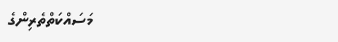މަސައްކަތްތެރިންގެ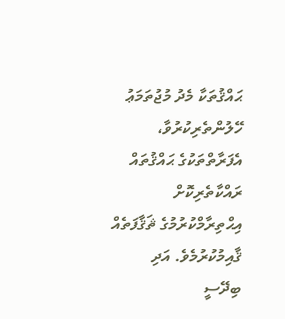ޙައްޤުތަކާ މެދު މުޖުތަމަޢު ހޭލުންތެރިކުރުވާ، އެފަރާތްތަކުގެ ޙައްޤުތައް ރައްކާތެރިކޮށް އިޙްތިރާމްކުރުމުގެ ޘަޤާފަތެއް ޤާއިމުކުރުމެވެ. އަދި ބިދޭސީ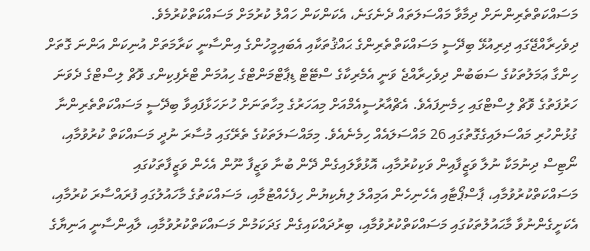މަސައްކަތްތެރިންނަށް ދިމާވާ މައްސަލަތައް ދެނެގަނެ، އެކަންކަން ހައްލު ކުރުމަށް މަސައްކަތްކުރުމެވެ.
ދިވެހިރާއްޖޭގައި ދިރިއުޅޭ ބިދޭސީ މަސައްކަތްތެރިންގެ ޙައްޤުތަކާއި އެބައިމީހުންގެ އިންސާނީ ކަރާމަތަށް އުނިކަން އަންނަ ގޮތަށް ހިންގާ ޢަމަލުތަކުގެ ސަބަބުން ދިވެހިރާއްޖެ ވަނީ އެމެރިކާގެ ސްޓޭޓް ޑިޕާޓްމަންޓްގެ ހިއުމަން ޓްރެފިކިންގ ވޮޗް ލިސްޓްގެ ދެވަނަ ހަރުފަތުގެ ވޮޗް ލިސްޓްގައި ހިމެނިފައެވެ. އެޗްއާރުސީއެމްއަށް މިއަހަރުގެ މިހާތަނަށް ހުށަހަޅާފައިވާ ބިދޭސީ މަސައްކަތްތެރިންނާ ގުޅުންހުރި މައްސަލައިގެގޮތުގައި 26 މައްސަލައެއް ހިމެނެއެވެ. މިމައްސަލަތަކުގެ ތެރޭގައި މުސާރަ ނުދީ މަސައްކަތް ކުރުވުމާއި، ނޯޓިސް ދިނުމަކާ ނުލާ ވަޒީފާއިން ވަކިކުރުމާއި، އޮޅުވާލައިގެން ދޭން ބުނާ ވަޒީފާ ނޫން އެހެން ވަޒީފާތަކުގައި މަސައްކަތްކުރުވުމާއި، ޕާސްޕޯޓާއި އެހެނިހެން އަމިއްލަ ލިޔެކިޔުން ހިފެހެއްޓުމާއި، މަސައްކަތުގެ މާހައުލުގައި ފުރައްސާރަ ކުރުމާއި، އެކަށީގެންނުވާ މާޙައުލުތަކުގައި މަސައްކަތްކުރުވުމާއި، ބިރުދައްކައިގެން ގަދަކަމުން މަސައްކަތްކުރުވުމާއި، ލާއިންސާނީ އަނިޔާގެ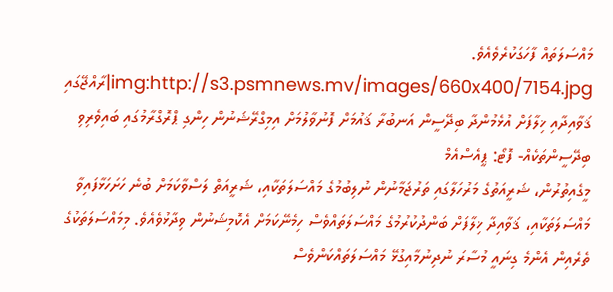މައްސަލަތައް ފާހަގަކުރެވެއެވެ.
img:http://s3.psmnews.mv/images/660x400/7154.jpg|ރާއްޖޭގައި ޤަވާއިދާއި ޚިލާފަށް އުޅެމުންދާ ބިދޭސީން އަނބުރާ ޤައުމަށް ފޮނުވާލުމަށް އިމިގްރޭޝަނުން ހިންގި ޕްރޮގްރާމުގައި ބައިވެރިވި ބިދޭސީންތަކެއް- ފޮޓޯ: ޕީއެސްއެމް
މީގެއިތުރުން، ޝަރީއަތުގެ މަރުހަލާގައި ތަރުޖަމާނުން ނުލިބުމުގެ މައްސަލަތަކާއި، ޝަރީއަތް ލަސްވާކަމަށް ބުނެ ހަށަހަޅާފައިވާ މައްސަލަތަކާއި، ޤަވާއިދާ ޚިލާފަށް ބަންދުކުރުމުގެ މައްސަލަތައްވެސް ހިމެނޭކަމަށް އެކޮމިޝަނުން ވިދާޅުވެއެވެ. މިމައްސަލަތަކުގެ ތެރެއިން އެންމެ ގިނައީ މުސާރަ ނުދިނުމާއިގުޅޭ މައްސަލަތައްކަންވެސް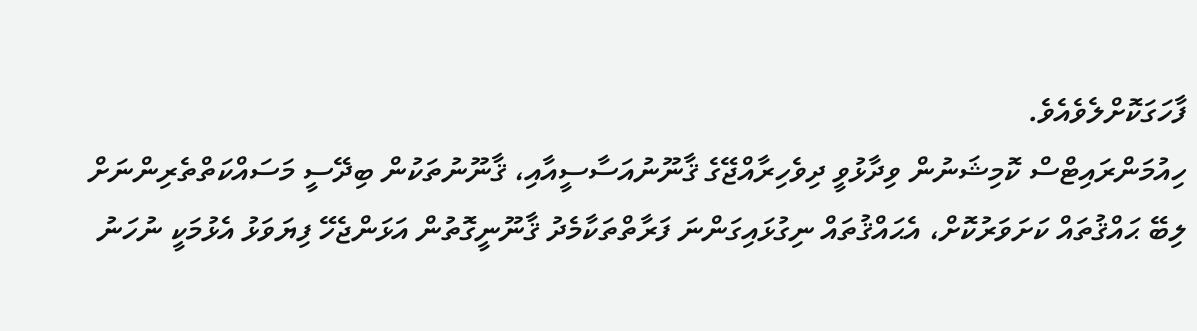ފާހަގަކޮށްލެވެއެވެ.
ހިއުމަންރައިޓްސް ކޮމިޝަނުން ވިދާޅުވީ ދިވެހިރާއްޖޭގެ ޤާނޫނުއަސާސީއާއި، ޤާނޫނުތަކުން ބިދޭސީ މަސައްކަތްތެރިންނަށް ލިބޭ ޙައްޤުތައް ކަށަވަރުކޮށް، އެޙައްޤުތައް ނިގުޅައިގަންނަ ފަރާތްތަކާމެދު ޤާނޫނީގޮތުން އަޅަންޖެހޭ ފިޔަވަޅު އެޅުމަކީ ނުހަނު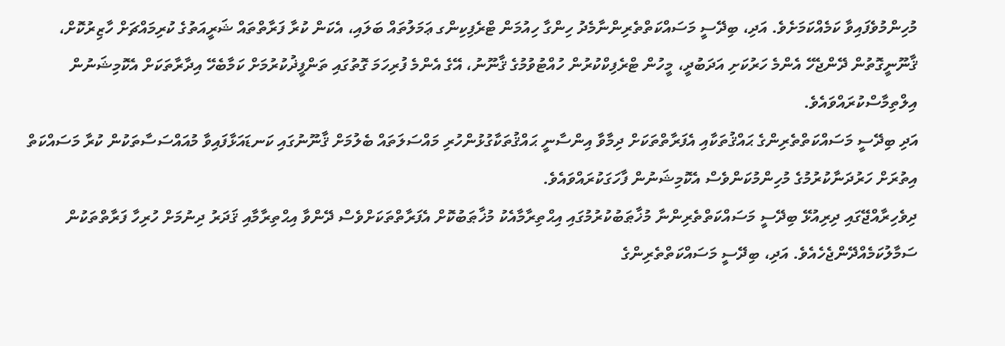މުހިންމުވެފައިވާ ކަމެއްކަމަށެވެ. އަދި، ބިދޭސީ މަސައްކަތްތެރިންނާމެދު ހިންގާ ހިއުމަން ޓްރެފިކިންގ ޢަމަލުތައް ބަލައި، އެކަން ކުރާ ފަރާތްތައް ޝަރީއަތުގެ ކުރިމައްޗަށް ހާޒިރުކޮށް، ޤާނޫނީގޮތުން ދޭންޖެހޭ އެންމެ ހަރުކަށި އަދަބުދީ، މީހުން ޓްރެފިކްކުރުން ހުއްޓުވުމުގެ ޤާނޫނު، އޭގެ އެންމެ ފުރިހަމަ ގޮތުގައި ތަންފީޛުކުރުމަށް ކަމާބެހޭ އިދާރާތަކަށް އެކޮމިޝަނުން އިލްތިމާސްކުރައްވައެވެ.
އަދި ބިދޭސީ މަސައްކަތްތެރިންގެ ޙައްޤުތަކާއި އެފަރާތްތަކަށް ދިމާވާ އިންސާނީ ޙައްޤުތަކާގުޅުންހުރި މައްސަލަތައް ބެލުމަށް ޤާނޫނުގައި ކަނޑައަޅާފައިވާ މުއައްސަސާތަކުން ކުރާ މަސައްކަތް އިތުރަށް ހަރުދަނާކުރުމުގެ މުހިންމުކަންވެސް އެކޮމިޝަނުން ފާހަގަކުރައްވައެވެ.
ދިވެހިރާއްޖޭގައި ދިރިއުޅޭ ބިދޭސީ މަސައްކަތްތެރިންނާ މުޚާޠަބުކުރުމުގައި އިޙްތިރާމާއެކު މުޚާޠަބުކޮށް އެފަރާތްތަކަށްވެސް ދޭންވާ އިޙްތިރާމާއި ޤަދަރު ދިނުމަށް ހުރިހާ ފަރާތްތަކުން ސަމާލުކަމެއްދޭންޖެހެއެވެ. އަދި، ބިދޭސީ މަސައްކަތްތެރިންގެ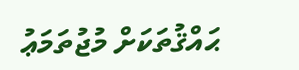ޙައްޤުތަކަށް މުޖުތަމަޢު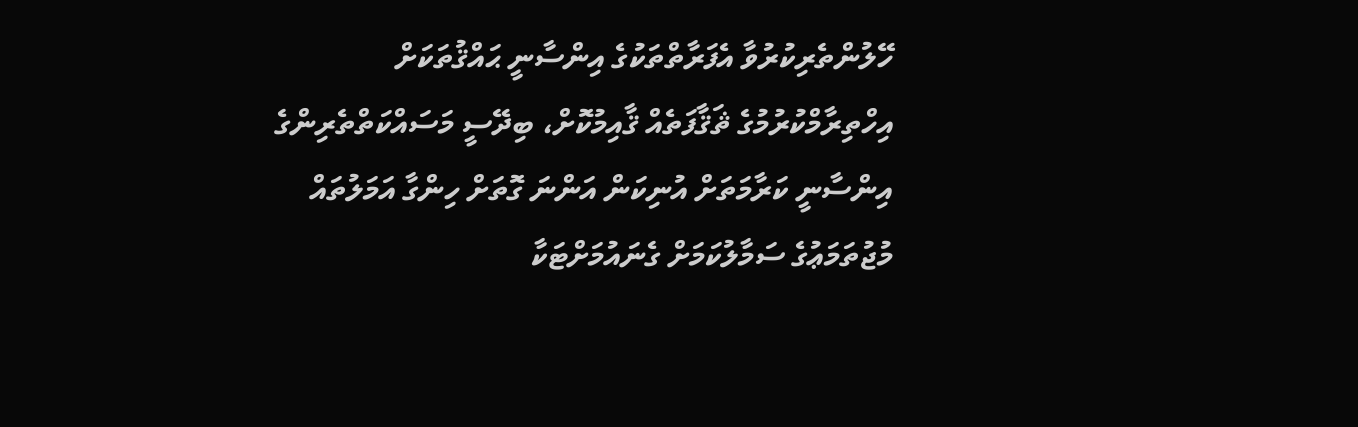ހޭލުންތެރިކުރުވާ އެފަރާތްތަކުގެ އިންސާނީ ޙައްޤުތަކަށް އިހްތިރާމްކުރުމުގެ ޘަޤާފަތެއް ޤާއިމުކޮށް، ބިދޭސީ މަސައްކަތްތެރިންގެ އިންސާނީ ކަރާމަތަށް އުނިކަން އަންނަ ގޮތަށް ހިންގާ އަމަލުތައް މުޖުތަމަޢުގެ ސަމާލުކަމަށް ގެނައުމަށްޓަކާ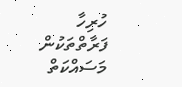ހުރިހާ ފަރާތްތަކުން މަސައްކަތް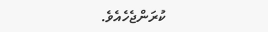ކުރަންޖެހެއެވެ.